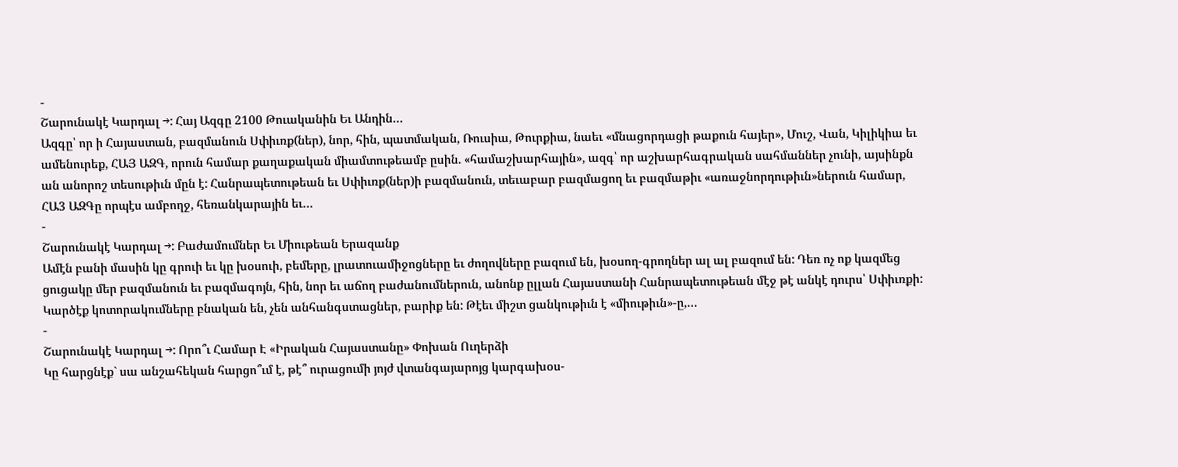-
Շարունակէ Կարդալ →: Հայ Ազգը 2100 Թուականին Եւ Անդին…
Ազգը՝ որ ի Հայաստան, բազմանուն Սփիւռք(ներ), նոր, հին, պատմական, Ռուսիա, Թուրքիա, նաեւ «մնացորդացի թաքուն հայեր», Մուշ, Վան, Կիլիկիա եւ ամենուրեք, ՀԱՅ ԱԶԳ, որուն համար քաղաքական միամտութեամբ ըսին. «համաշխարհային», ազգ՝ որ աշխարհագրական սահմաններ չունի, այսինքն ան անորոշ տեսութիւն մըն է: Հանրապետութեան եւ Սփիւռք(ներ)ի բազմանուն, տեւաբար բազմացող եւ բազմաթիւ «առաջնորդութիւն»ներուն համար, ՀԱ3 ԱԶԳը որպէս ամբողջ, հեռանկարային եւ…
-
Շարունակէ Կարդալ →: Բաժամումներ Եւ Միութեան Երազանք
Ամէն բանի մասին կը գրուի եւ կը խօսուի, բեմերը, լրատուամիջոցները եւ ժողովները բազում են, խօսող-գրողներ ալ ալ բազում են: Դեռ ոչ ոք կազմեց ցուցակը մեր բազմանուն եւ բազմագոյն, հին, նոր եւ աճող բաժանումներուն, անոնք ըլլան Հայաստանի Հանրապետութեան մէջ թէ անկէ դուրս՝ Սփիւռքի: Կարծէք կոտորակումները բնական են, չեն անհանգստացներ, բարիք են: Թէեւ միշտ ցանկութիւն է «միութիւն»-ը,…
-
Շարունակէ Կարդալ →: Որո՞ւ Համար Է «Իրական Հայաստանը» Փոխան Ուղերձի
Կը հարցնէք` սա անշահեկան հարցո՞ւմ է, թէ՞ ուրացումի յոյժ վտանգայարոյց կարգախօս-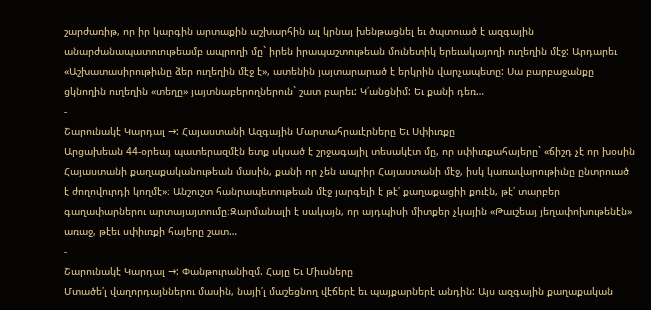շարժառիթ, որ իր կարգին արտաքին աշխարհին ալ կրնայ խենթացնել եւ ծպտուած է ազգային անարժանապատուութեամբ ապրողի մը` իրեն իրապաշտութեան մունետիկ երեւակայողի ուղեղին մէջ: Արդարեւ «Աշխատասիրութիւնը ձեր ուղեղին մէջ է», ատենին յայտարարած է երկրին վարչապետը: Սա բարբաջանքը ցկնողին ուղեղին «տեղը» յայտնաբերողներուն` շատ բարեւ: Կ՛անցնիմ: Եւ քանի դեռ…
-
Շարունակէ Կարդալ →: Հայաստանի Ազգային Մարտահրաւէրները Եւ Սփիւռքը
Արցախեան 44-օրեայ պատերազմէն ետք սկսած է շրջագայիլ տեսակէտ մը, որ սփիւռքահայերը` «ճիշդ չէ որ խօսին Հայաստանի քաղաքականութեան մասին, քանի որ չեն ապրիր Հայաստանի մէջ, իսկ կառավարութիւնը ընտրուած է ժողովուրդի կողմէ»։ Անշուշտ հանրապետութեան մէջ յարգելի է թէ՛ քաղաքացիի քուէն, թէ՛ տարբեր գաղափարներու արտայայտումը։Զարմանալի է սակայն, որ այդպիսի միտքեր չկային «Թաւշեայ յեղափոխութենէն» առաջ, թէեւ սփիւռքի հայերը շատ…
-
Շարունակէ Կարդալ →: Փանթուրանիզմ. Հայը Եւ Միւսները
Մտածե՛լ վաղորդայններու մասին, նայի՛լ մաշեցնող վէճերէ եւ պայքարներէ անդին: Այս ազգային քաղաքական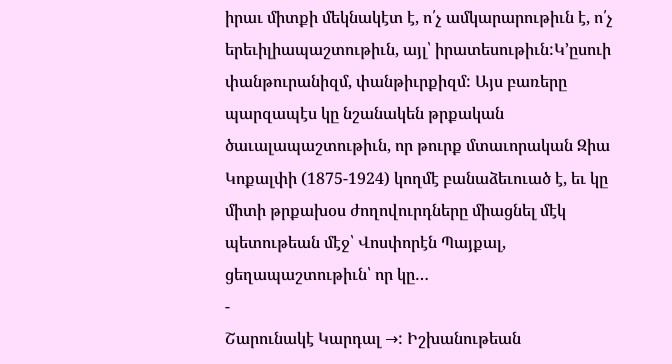իրաւ միտքի մեկնակէտ է, ո՛չ ամկարարութիւն է, ո՛չ երեւիլիապաշտութիւն, այլ՝ իրատեսութիւն:Կ’ըսուի փանթուրանիզմ, փանթիւրքիզմ: Այս բառերը պարզապէս կը նշանակեն թրքական ծաւալապաշտութիւն, որ թուրք մտաւորական Զիա Կոքալփի (1875-1924) կողմէ բանաձեւուած է, եւ կը միտի թրքախօս ժողովուրդները միացնել մէկ պետութեան մէջ՝ Վոսփորէն Պայքալ, ցեղապաշտութիւն՝ որ կը…
-
Շարունակէ Կարդալ →: Իշխանութեան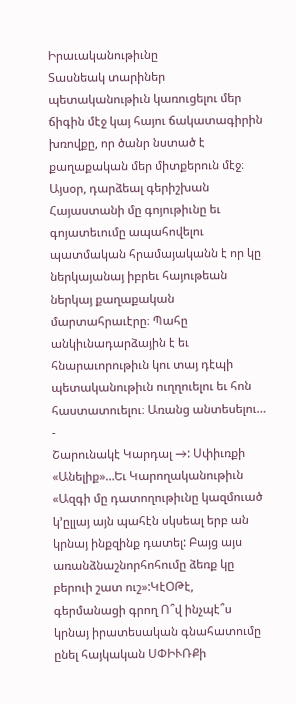Իրաւականութիւնը
Տասնեակ տարիներ պետականութիւն կառուցելու մեր ճիգին մէջ կայ հայու ճակատագիրին խռովքը, որ ծանր նստած է քաղաքական մեր միտքերուն մէջ։ Այսօր, դարձեալ գերիշխան Հայաստանի մը գոյութիւնը եւ գոյատեւումը ապահովելու պատմական հրամայականն է որ կը ներկայանայ իբրեւ հայութեան ներկայ քաղաքական մարտահրաւէրը։ Պահը անկիւնադարձային է եւ հնարաւորութիւն կու տայ դէպի պետականութիւն ուղղուելու եւ հոն հաստատուելու։ Առանց անտեսելու…
-
Շարունակէ Կարդալ →: Սփիւռքի «Անելիք»…Եւ Կարողականութիւն
«Ազգի մը դատողութիւնը կազմուած կ’ըլլայ այն պահէն սկսեալ երբ ան կրնայ ինքզինք դատել: Բայց այս առանձնաշնորհոհումը ձեռք կը բերուի շատ ուշ»:ԿէՕԹէ, գերմանացի գրող Ո՞վ ինչպէ՞ս կրնայ իրատեսական գնահատումը ընել հայկական ՍՓԻՒՌՔի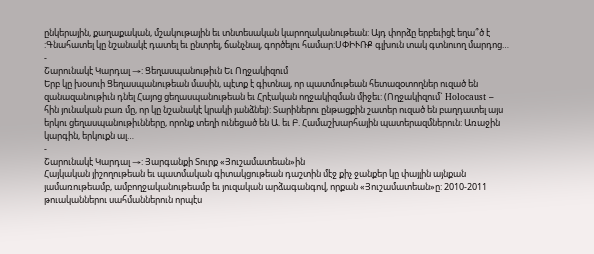ընկերային, քաղաքական, մշակութային եւ տնտեսական կարողականութեան: Այդ փորձը երբեւիցէ եղա՞ծ է :Գնահատել կը նշանակէ դատել եւ ընտրել, ճանչնալ, գործելու համար:ՍՓԻՒՌՔ գլխուն տակ գտնուող մարդոց…
-
Շարունակէ Կարդալ →: Ցեղասպանութիւն Եւ Ողջակիզում
Երբ կը խօսուի Ցեղասպանութեան մասին, պէտք է գիտնալ, որ պատմութեան հետազoտողներ ուզած են զանազանութիւն դնել Հայոց ցեղասպանութեան եւ Հրէական ողջակիզման միջեւ: (Ողջակիզում` Holocaust – հին յունական բառ մը, որ կը նշանակէ կրակի յանձնել): Տարիներու ընթացքին շատեր ուզած են բաղդատել այս երկու ցեղասպանութիւնները, որոնք տեղի ունեցած են Ա. եւ Բ. Համաշխարհային պատերազմներուն: Առաջին կարգին, երկուքն ալ…
-
Շարունակէ Կարդալ →: Յարգանքի Տուրք «Յուշամատեան»ին
Հայկական յիշողութեան եւ պատմական գիտակցութեան դաշտին մէջ քիչ ջանքեր կը փայլին այնքան յամառութեամբ, ամբողջականութեամբ եւ յուզական արձագանգով, որքան «Յուշամատեան»ը: 2010-2011 թուականներու սահմաններուն որպէս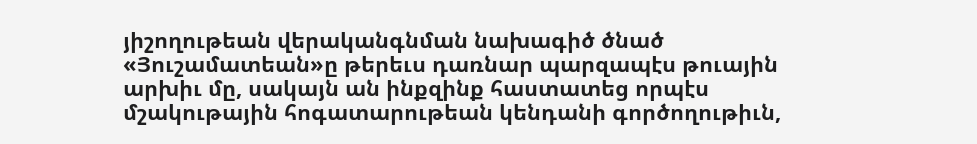յիշողութեան վերականգնման նախագիծ ծնած «Յուշամատեան»ը թերեւս դառնար պարզապէս թուային արխիւ մը, սակայն ան ինքզինք հաստատեց որպէս մշակութային հոգատարութեան կենդանի գործողութիւն,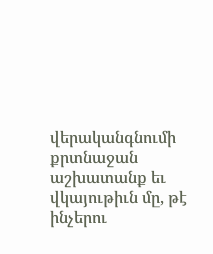վերականգնումի քրտնաջան աշխատանք եւ վկայութիւն մը, թէ ինչերու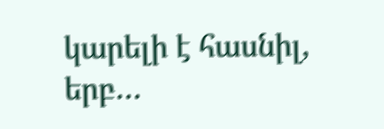կարելի է հասնիլ, երբ…